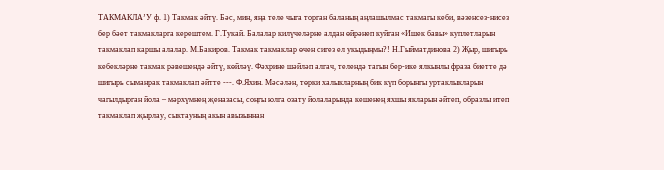ТАКМАКЛА’У ф. 1) Такмак әйтү. Бәс, мин, яңа теле чыга торган баланың аңлашылмас такмагы кеби, вәзенсез-нисез бер бәет такмакларга керештем. Г.Тукай. Балалар килүчеләрне алдан өйрәнеп куйган «Ишек бавы» куплетларын такмаклап каршы алалар. М.Бакиров. Такмак такмаклар өчен сигез ел укыдыңмы?! Н.Гыйматдинова 2) Җыр, шигырь кебекләрне такмак рәвешендә әйтү, көйләү. Фәхрине шәйләп алгач, телендә тагын бер-ике ялкынлы фраза биетте дә шигырь сыманрак такмаклап әйтте ---. Ф.Яхин. Мәсәлән, төрки халыкларның бик күп борынгы уртаклыкларын чагылдырган йола – мәрхүмнең җеназасы, соңгы юлга озату йолаларында кешенең яхшы якларын әйтеп, образлы итеп такмаклап җырлау, сыктауның акын авызыннан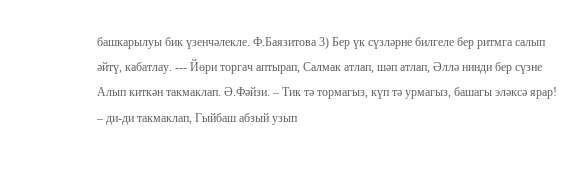башкарылуы бик үзенчәлекле. Ф.Баязитова 3) Бер үк сүзләрне билгеле бер ритмга салып әйтү, кабатлау. --- Йөри торгач аптырап, Салмак атлап, шәп атлап, Әллә нинди бер сүзне Алып киткән такмаклап. Ә.Фәйзи. – Тик тә тормагыз, күп тә урмагыз, башагы эләксә ярар! – ди-ди такмаклап, Гыйбаш абзый узып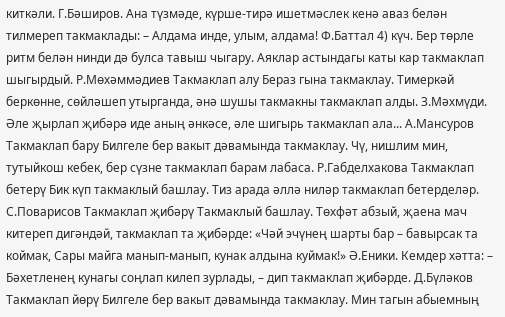киткәли. Г.Бәширов. Ана түзмәде, күрше-тирә ишетмәслек кенә аваз белән тилмереп такмаклады: – Алдама инде, улым, алдама! Ф.Баттал 4) күч. Бер төрле ритм белән нинди дә булса тавыш чыгару. Аяклар астындагы каты кар такмаклап шыгырдый. Р.Мөхәммәдиев Такмаклап алу Бераз гына такмаклау. Тимеркәй беркөнне, сөйләшеп утырганда, әнә шушы такмакны такмаклап алды. З.Мәхмүди. Әле җырлап җибәрә иде аның әнкәсе, әле шигырь такмаклап ала... А.Мансуров Такмаклап бару Билгеле бер вакыт дәвамында такмаклау. Чү, нишлим мин, тутыйкош кебек, бер сүзне такмаклап барам лабаса. Р.Габделхакова Такмаклап бетерү Бик күп такмаклый башлау. Тиз арада әллә ниләр такмаклап бетерделәр. С.Поварисов Такмаклап җибәрү Такмаклый башлау. Төхфәт абзый, җаена мач китереп дигәндәй, такмаклап та җибәрде: «Чәй эчүнең шарты бар – бавырсак та коймак, Сары майга манып-манып, кунак алдына куймак!» Ә.Еники. Кемдер хәтта: – Бәхетленең кунагы соңлап килеп зурлады, – дип такмаклап җибәрде. Д.Бүләков Такмаклап йөрү Билгеле бер вакыт дәвамында такмаклау. Мин тагын абыемның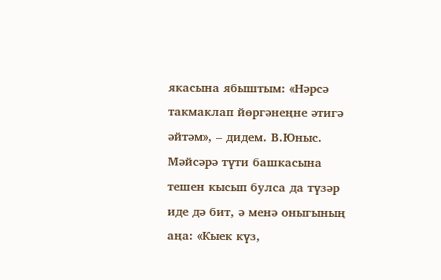якасына ябыштым: «Нәрсә такмаклап йөргәнеңне әтигә әйтәм», – дидем. В.Юныс. Мәйсәрә түти башкасына тешен кысып булса да түзәр иде дә бит, ә менә оныгының аңа: «Кыек күз,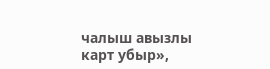чалыш авызлы карт убыр»,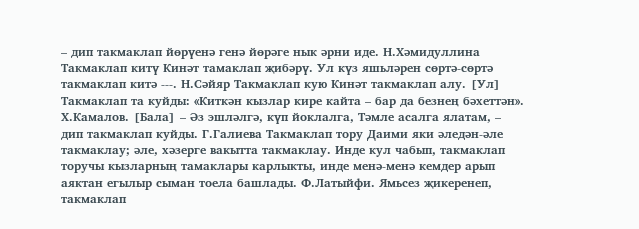– дип такмаклап йөрүенә генә йөрәге нык әрни иде. Н.Хәмидуллина Такмаклап китү Кинәт тамаклап җибәрү. Ул күз яшьләрен сөртә-сөртә такмаклап китә ---. Н.Сәйяр Такмаклап кую Кинәт такмаклап алу. [Ул] Такмаклап та куйды: «Киткән кызлар кире кайта – бар да безнең бәхеттән». Х.Камалов. [Бала] – Әз эшләлгә, күп йоклалга, Тәмле асалга ялатам, – дип такмаклап куйды. Г.Галиева Такмаклап тору Даими яки әледән-әле такмаклау; әле, хәзерге вакытта такмаклау. Инде кул чабып, такмаклап торучы кызларның тамаклары карлыкты, инде менә-менә кемдер арып аяктан егылыр сыман тоела башлады. Ф.Латыйфи. Ямьсез җикеренеп, такмаклап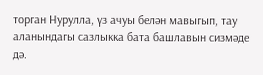торган Нурулла, үз ачуы белән мавыгып, тау аланындагы сазлыкка бата башлавын сизмәде дә.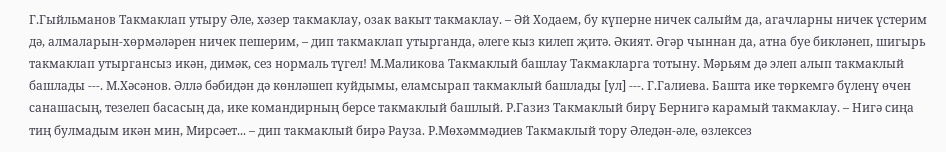Г.Гыйльманов Такмаклап утыру Әле, хәзер такмаклау, озак вакыт такмаклау. – Әй Ходаем, бу күперне ничек салыйм да, агачларны ничек үстерим дә, алмаларын-хөрмәләрен ничек пешерим, – дип такмаклап утырганда, әлеге кыз килеп җитә. Әкият. Әгәр чыннан да, атна буе бикләнеп, шигырь такмаклап утыргансыз икән, димәк, сез нормаль түгел! М.Маликова Такмаклый башлау Такмакларга тотыну. Мәрьям дә элеп алып такмаклый башлады ---. М.Хәсәнов. Әллә бәбидән дә көнләшеп куйдымы, еламсырап такмаклый башлады [ул] ---. Г.Галиева. Башта ике төркемгә бүленү өчен санашасың, тезелеп басасың да, ике командирның берсе такмаклый башлый. Р.Газиз Такмаклый бирү Бернигә карамый такмаклау. – Нигә сиңа тиң булмадым икән мин, Мирсәет... – дип такмаклый бирә Рауза. Р.Мөхәммәдиев Такмаклый тору Әледән-әле, өзлексез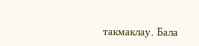такмаклау. Бала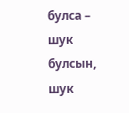булса – шук булсын, шук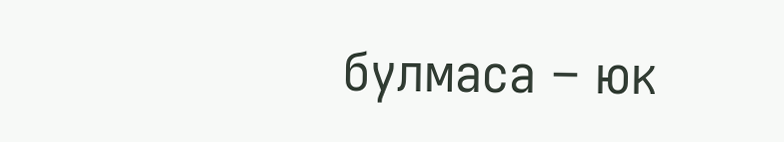булмаса – юк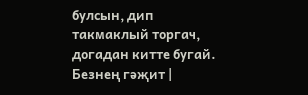булсын, дип такмаклый торгач, догадан китте бугай. Безнең гәҗит |